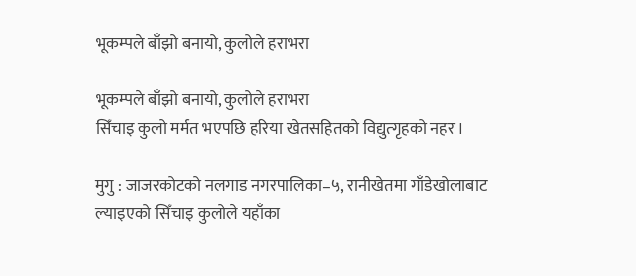भूकम्पले बाँझो बनायो, कुलोले हराभरा

भूकम्पले बाँझो बनायो, कुलोले हराभरा
सिँचाइ कुलो मर्मत भएपछि हरिया खेतसहितको विद्युत्गृहको नहर।

मुगु : जाजरकोटको नलगाड नगरपालिका–५, रानीखेतमा गाँडेखोलाबाट ल्याइएको सिँचाइ कुलोले यहाँका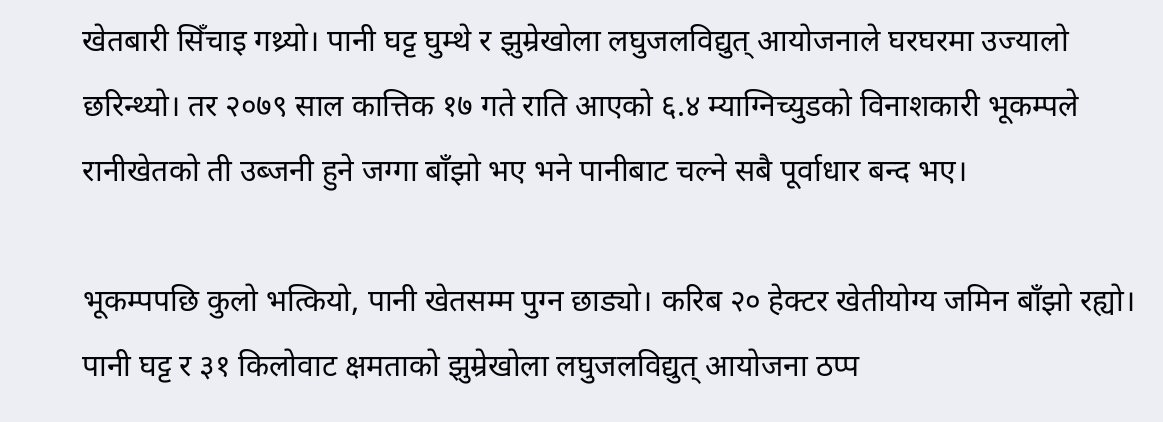खेतबारी सिँचाइ गथ्र्यो। पानी घट्ट घुम्थे र झुम्रेखोला लघुजलविद्युत् आयोजनाले घरघरमा उज्यालो छरिन्थ्यो। तर २०७९ साल कात्तिक १७ गते राति आएको ६.४ म्याग्निच्युडको विनाशकारी भूकम्पले रानीखेतको ती उब्जनी हुने जग्गा बाँझो भए भने पानीबाट चल्ने सबै पूर्वाधार बन्द भए।

भूकम्पपछि कुलो भत्कियो, पानी खेतसम्म पुग्न छाड्यो। करिब २० हेक्टर खेतीयोग्य जमिन बाँझो रह्यो। पानी घट्ट र ३१ किलोवाट क्षमताको झुम्रेखोला लघुजलविद्युत् आयोजना ठप्प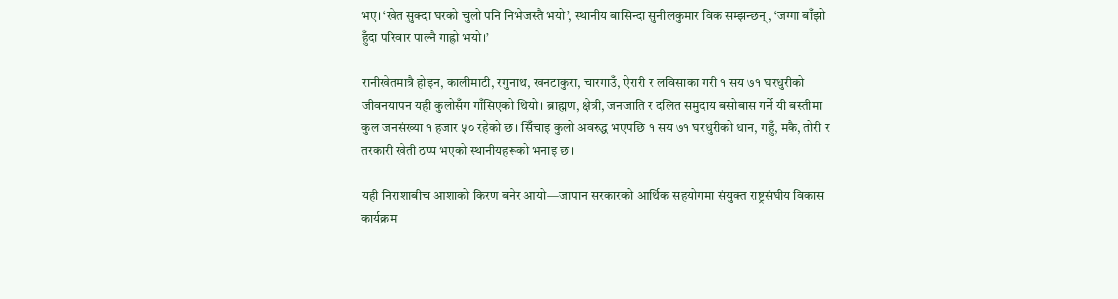भए। ‘खेत सुक्दा घरको चुलो पनि निभेजस्तै भयो’, स्थानीय बासिन्दा सुनीलकुमार विक सम्झन्छन्, ‘जग्गा बाँझो हुँदा परिवार पाल्नै गाह्रो भयो।’

रानीखेतमात्रै होइन, कालीमाटी, रगुनाथ, खनटाकुरा, चारगाउँ, ऐरारी र लविसाका गरी १ सय ७१ घरधुरीको जीवनयापन यही कुलोसँग गाँसिएको थियो। ब्राह्मण, क्षेत्री, जनजाति र दलित समुदाय बसोबास गर्ने यी बस्तीमा कुल जनसंख्या १ हजार ५० रहेको छ। सिँचाइ कुलो अवरुद्ध भएपछि १ सय ७१ घरधुरीको धान, गहुँ, मकै, तोरी र तरकारी खेती ठप्प भएको स्थानीयहरूको भनाइ छ।

यही निराशाबीच आशाको किरण बनेर आयो—जापान सरकारको आर्थिक सहयोगमा संयुक्त राष्ट्रसंघीय विकास कार्यक्रम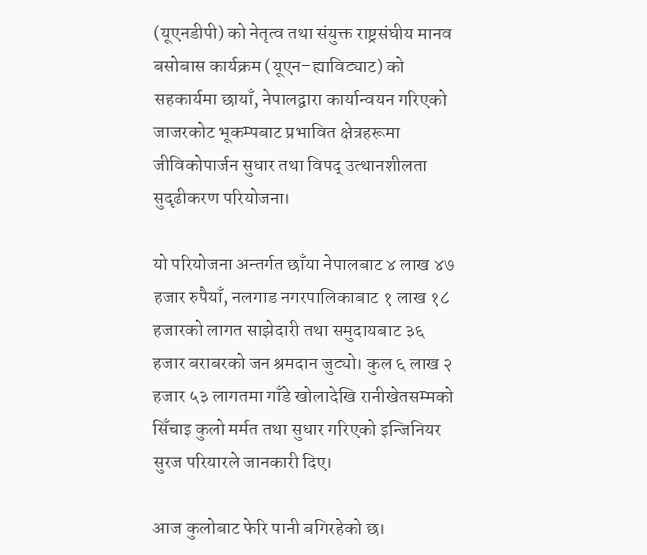(यूएनडीपी) को नेतृत्व तथा संयुक्त राष्ट्रसंघीय मानव बसोबास कार्यक्रम (यूएन–ह्याविट्याट) को सहकार्यमा छायाँ, नेपालद्वारा कार्यान्वयन गरिएको जाजरकोट भूकम्पबाट प्रभावित क्षेत्रहरूमा जीविकोपार्जन सुधार तथा विपद् उत्थानशीलता सुदृढीकरण परियोजना।

यो परियोजना अन्तर्गत छाँया नेपालबाट ४ लाख ४७ हजार रुपैयाँ, नलगाड नगरपालिकाबाट १ लाख १८ हजारको लागत साझेदारी तथा समुदायबाट ३६ हजार बराबरको जन श्रमदान जुट्यो। कुल ६ लाख २ हजार ५३ लागतमा गाँडे खोलादेखि रानीखेतसम्मको सिँचाइ कुलो मर्मत तथा सुधार गरिएको इन्जिनियर सुरज परियारले जानकारी दिए।

आज कुलोबाट फेरि पानी बगिरहेको छ।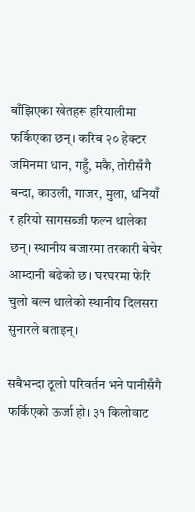बाँझिएका खेतहरू हरियालीमा फर्किएका छन्। करिब २० हेक्टर जमिनमा धान, गहुँ, मकै, तोरीसँगै बन्दा, काउली, गाजर, मुला, धनियाँ र हरियो सागसब्जी फल्न थालेका छन्। स्थानीय बजारमा तरकारी बेचेर आम्दानी बढेको छ। घरघरमा फेरि चुलो बल्न थालेको स्थानीय दिलसरा सुनारले बताइन्।

सबैभन्दा ठूलो परिवर्तन भने पानीसँगै फर्किएको ऊर्जा हो। ३१ किलोवाट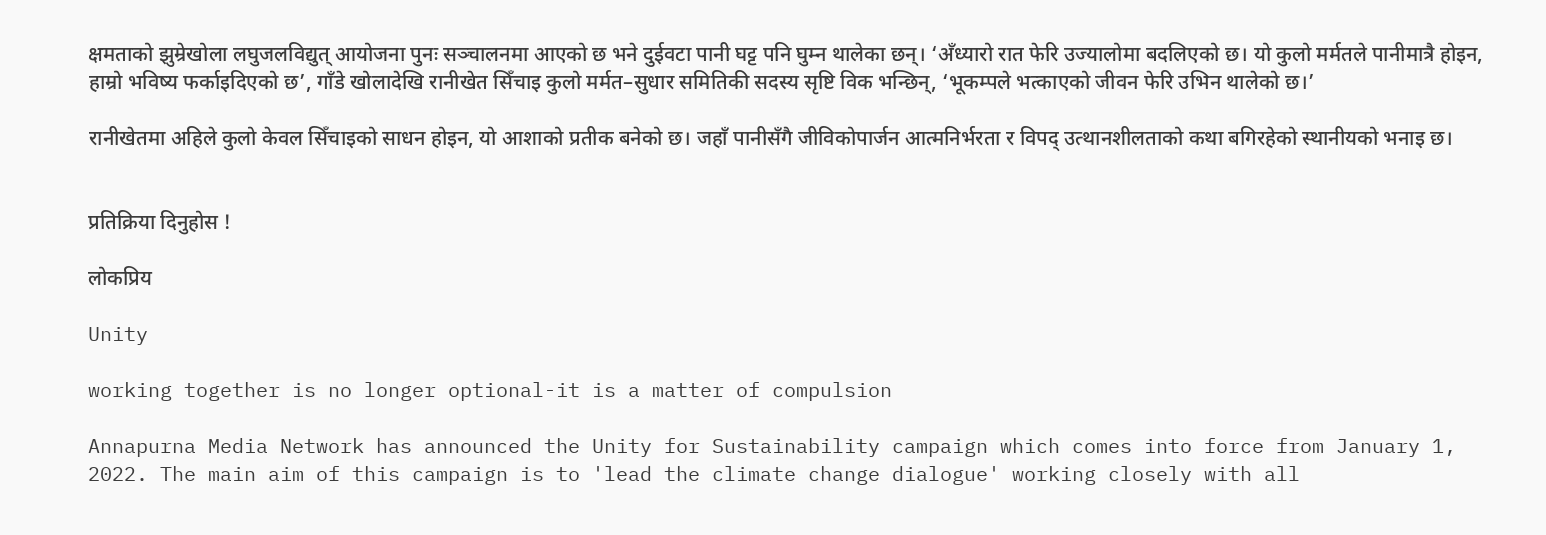क्षमताको झुम्रेखोला लघुजलविद्युत् आयोजना पुनः सञ्चालनमा आएको छ भने दुईवटा पानी घट्ट पनि घुम्न थालेका छन्। ‘अँध्यारो रात फेरि उज्यालोमा बदलिएको छ। यो कुलो मर्मतले पानीमात्रै होइन, हाम्रो भविष्य फर्काइदिएको छ’, गाँडे खोलादेखि रानीखेत सिँचाइ कुलो मर्मत–सुधार समितिकी सदस्य सृष्टि विक भन्छिन्, ‘भूकम्पले भत्काएको जीवन फेरि उभिन थालेको छ।’

रानीखेतमा अहिले कुलो केवल सिँचाइको साधन होइन, यो आशाको प्रतीक बनेको छ। जहाँ पानीसँगै जीविकोपार्जन आत्मनिर्भरता र विपद् उत्थानशीलताको कथा बगिरहेको स्थानीयको भनाइ छ।


प्रतिक्रिया दिनुहोस !

लोकप्रिय

Unity

working together is no longer optional-it is a matter of compulsion

Annapurna Media Network has announced the Unity for Sustainability campaign which comes into force from January 1, 2022. The main aim of this campaign is to 'lead the climate change dialogue' working closely with all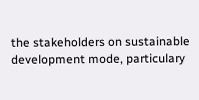the stakeholders on sustainable development mode, particulary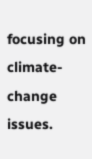focusing on climate-change issues.